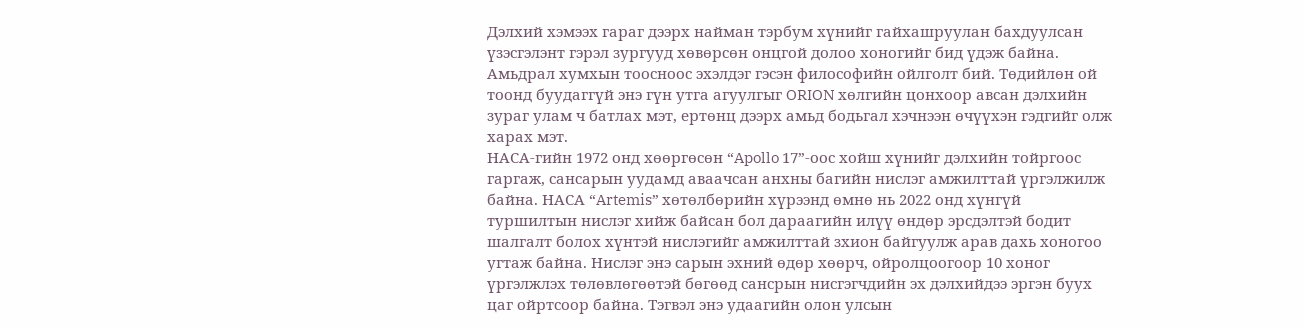Дэлхий хэмээх гараг дээрх найман тэрбум хүнийг гайхашруулан бахдуулсан үзэсгэлэнт гэрэл зургууд хөвөрсөн онцгой долоо хоногийг бид үдэж байна. Амьдрал хумхын тоосноос эхэлдэг гэсэн философийн ойлголт бий. Төдийлөн ой тоонд буудаггүй энэ гүн утга агуулгыг ORION хөлгийн цонхоор авсан дэлхийн зураг улам ч батлах мэт, ертөнц дээрх амьд бодьгал хэчнээн өчүүхэн гэдгийг олж харах мэт.
НАСА-гийн 1972 онд хөөргөсөн “Apollo 17”-оос хойш хүнийг дэлхийн тойргоос гаргаж, сансарын уудамд аваачсан анхны багийн нислэг амжилттай үргэлжилж байна. НАСА “Artemis” хөтөлбөрийн хүрээнд өмнө нь 2022 онд хүнгүй туршилтын нислэг хийж байсан бол дараагийн илүү өндөр эрсдэлтэй бодит шалгалт болох хүнтэй нислэгийг амжилттай зхион байгуулж арав дахь хоногоо угтаж байна. Нислэг энэ сарын эхний өдөр хөөрч, ойролцоогоор 10 хоног үргэлжлэх төлөвлөгөөтэй бөгөөд сансрын нисгэгчдийн эх дэлхийдээ эргэн буух цаг ойртсоор байна. Тэгвэл энэ удаагийн олон улсын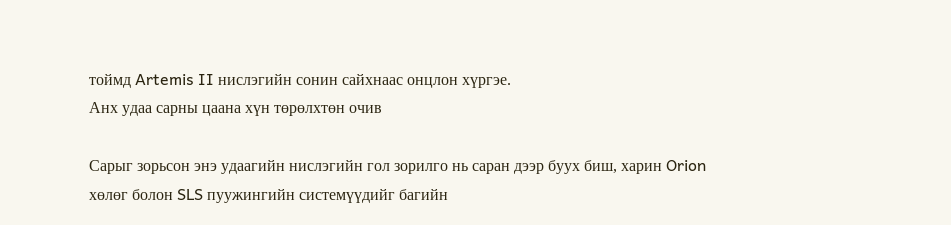тоймд Artemis II нислэгийн сонин сайхнаас онцлон хүргэе.
Анх удаа сарны цаана хүн төрөлхтөн очив

Сарыг зорьсон энэ удаагийн нислэгийн гол зорилго нь саран дээр буух биш, харин Orion хөлөг болон SLS пуужингийн системүүдийг багийн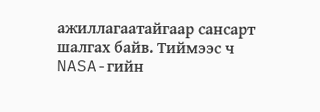ажиллагаатайгаар сансарт шалгах байв. Тиймээс ч NASA-гийн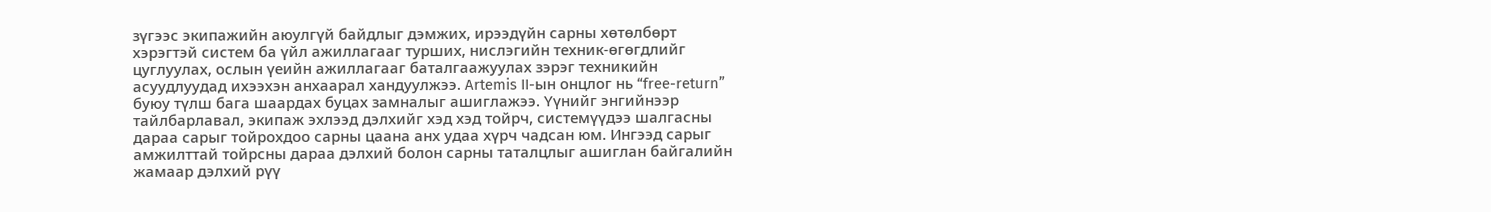зүгээс экипажийн аюулгүй байдлыг дэмжих, ирээдүйн сарны хөтөлбөрт хэрэгтэй систем ба үйл ажиллагааг турших, нислэгийн техник-өгөгдлийг цуглуулах, ослын үеийн ажиллагааг баталгаажуулах зэрэг техникийн асуудлуудад ихээхэн анхаарал хандуулжээ. Artemis II-ын онцлог нь “free-return” буюу түлш бага шаардах буцах замналыг ашиглажээ. Үүнийг энгийнээр тайлбарлавал, экипаж эхлээд дэлхийг хэд хэд тойрч, системүүдээ шалгасны дараа сарыг тойрохдоо сарны цаана анх удаа хүрч чадсан юм. Ингээд сарыг амжилттай тойрсны дараа дэлхий болон сарны таталцлыг ашиглан байгалийн жамаар дэлхий рүү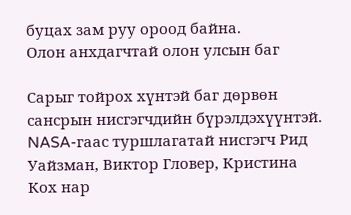буцах зам руу ороод байна.
Олон анхдагчтай олон улсын баг

Сарыг тойрох хүнтэй баг дөрвөн сансрын нисгэгчдийн бүрэлдэхүүнтэй. NASA-гаас туршлагатай нисгэгч Рид Уайзман, Виктор Гловер, Кристина Кох нар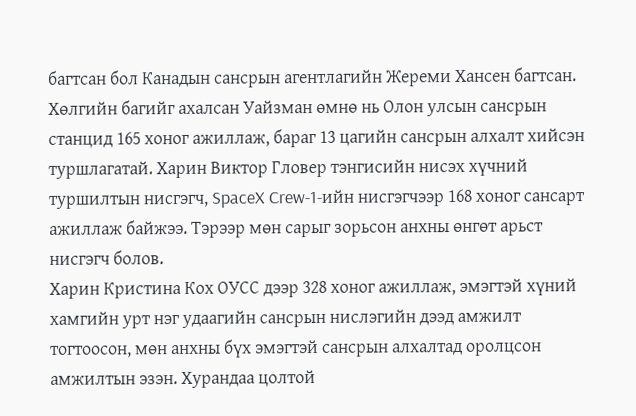багтсан бол Канадын сансрын агентлагийн Жереми Хансен багтсан. Хөлгийн багийг ахалсан Уайзман өмнө нь Олон улсын сансрын станцид 165 хоног ажиллаж, бараг 13 цагийн сансрын алхалт хийсэн туршлагатай. Харин Виктор Гловер тэнгисийн нисэх хүчний туршилтын нисгэгч, SpaceX Crew-1-ийн нисгэгчээр 168 хоног сансарт ажиллаж байжээ. Тэрээр мөн сарыг зорьсон анхны өнгөт арьст нисгэгч болов.
Харин Кристина Кох ОУСС дээр 328 хоног ажиллаж, эмэгтэй хүний хамгийн урт нэг удаагийн сансрын нислэгийн дээд амжилт тогтоосон, мөн анхны бүх эмэгтэй сансрын алхалтад оролцсон амжилтын эзэн. Хурандаа цолтой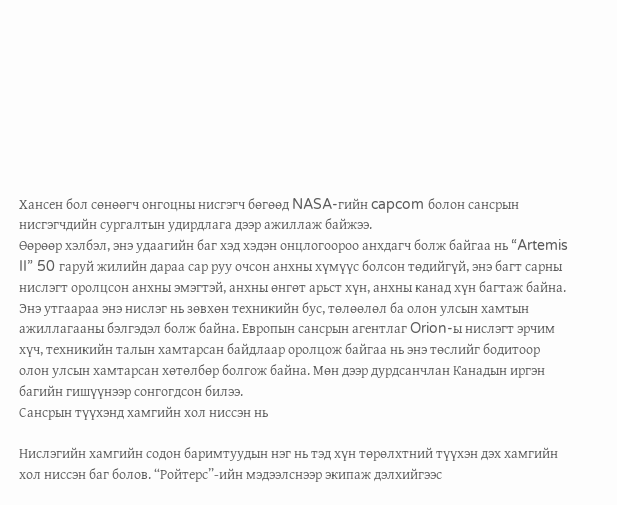Хансен бол сөнөөгч онгоцны нисгэгч бөгөөд NASA-гийн capcom болон сансрын нисгэгчдийн сургалтын удирдлага дээр ажиллаж байжээ.
Өөрөөр хэлбэл, энэ удаагийн баг хэд хэдэн онцлогоороо анхдагч болж байгаа нь “Artemis II” 50 гаруй жилийн дараа сар руу очсон анхны хүмүүс болсон төдийгүй, энэ багт сарны нислэгт оролцсон анхны эмэгтэй, анхны өнгөт арьст хүн, анхны канад хүн багтаж байна. Энэ утгаараа энэ нислэг нь зөвхөн техникийн бус, төлөөлөл ба олон улсын хамтын ажиллагааны бэлгэдэл болж байна. Европын сансрын агентлаг Orion-ы нислэгт эрчим хүч, техникийн талын хамтарсан байдлаар оролцож байгаа нь энэ төслийг бодитоор олон улсын хамтарсан хөтөлбөр болгож байна. Мөн дээр дурдсанчлан Канадын иргэн багийн гишүүнээр сонгогдсон билээ.
Сансрын түүхэнд хамгийн хол ниссэн нь

Нислэгийн хамгийн содон баримтуудын нэг нь тэд хүн төрөлхтний түүхэн дэх хамгийн хол ниссэн баг болов. “Ройтерс”-ийн мэдээлснээр экипаж дэлхийгээс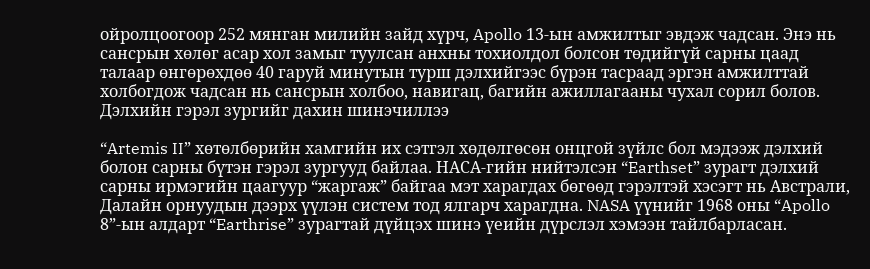ойролцоогоор 252 мянган милийн зайд хүрч, Apollo 13-ын амжилтыг эвдэж чадсан. Энэ нь сансрын хөлөг асар хол замыг туулсан анхны тохиолдол болсон төдийгүй сарны цаад талаар өнгөрөхдөө 40 гаруй минутын турш дэлхийгээс бүрэн тасраад эргэн амжилттай холбогдож чадсан нь сансрын холбоо, навигац, багийн ажиллагааны чухал сорил болов.
Дэлхийн гэрэл зургийг дахин шинэчиллээ

“Artemis II” хөтөлбөрийн хамгийн их сэтгэл хөдөлгөсөн онцгой зүйлс бол мэдээж дэлхий болон сарны бүтэн гэрэл зургууд байлаа. НАСА-гийн нийтэлсэн “Earthset” зурагт дэлхий сарны ирмэгийн цаагуур “жаргаж” байгаа мэт харагдах бөгөөд гэрэлтэй хэсэгт нь Австрали, Далайн орнуудын дээрх үүлэн систем тод ялгарч харагдна. NASA үүнийг 1968 оны “Apollo 8”-ын алдарт “Earthrise” зурагтай дүйцэх шинэ үеийн дүрслэл хэмээн тайлбарласан.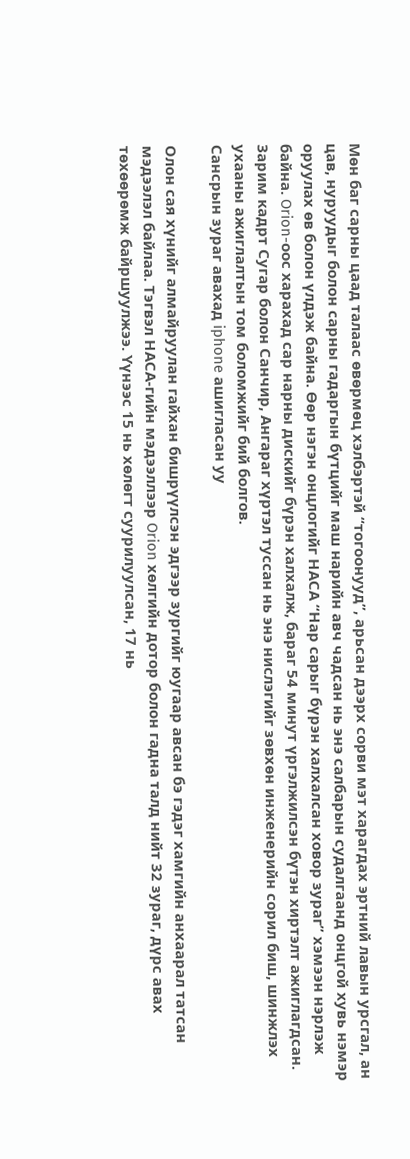Мөн баг сарны цаад талаас өвөрмөц хэлбэртэй “тогоонууд”, арьсан дээрх сорви мэт харагдах эртний лавын урсгал, ан цав, нуруудыг болон сарны гадаргын бүтцийг маш нарийн авч чадсан нь энэ салбарын судалгаанд онцгой хувь нэмэр оруулах өв болон үлдэж байна. Өөр нэгэн онцлогийг НАСА “Нар сарыг бүрэн халхалсан ховор зураг” хэмээн нэрлэж байна. Orion-оос харахад сар нарны дискийг бүрэн халхалж, бараг 54 минут үргэлжилсэн бүтэн хиртэлт ажиглагдсан. Зарим кадрт Сугар болон Санчир, Ангараг хүртэл туссан нь энэ нислэгийг зөвхөн инженерийн сорил биш, шинжлэх ухааны ажиглалтын том боломжийг бий болгов.
Сансрын зураг авахад iphone ашигласан уу

Олон сая хүнийг алмайруулан гайхан бишрүүлсэн эдгээр зургийг юугаар авсан бэ гэдэг хамгийн анхаарал татсан мэдээлэл байлаа. Тэгвэл НАСА-гийн мэдээллээр Orion хөлгийн дотор болон гадна талд нийт 32 зураг, дүрс авах төхөөрөмж байршуулжээ. Үүнээс 15 нь хөлөгт суурилуулсан, 17 нь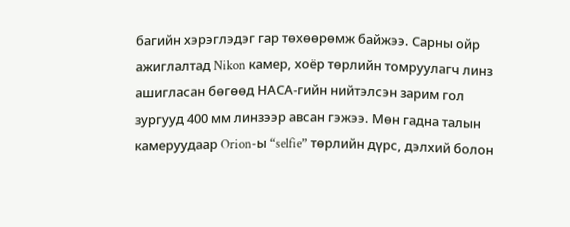багийн хэрэглэдэг гар төхөөрөмж байжээ. Сарны ойр ажиглалтад Nikon камер, хоёр төрлийн томруулагч линз ашигласан бөгөөд НАСА-гийн нийтэлсэн зарим гол зургууд 400 мм линзээр авсан гэжээ. Мөн гадна талын камеруудаар Orion-ы “selfie” төрлийн дүрс, дэлхий болон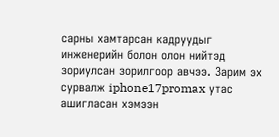сарны хамтарсан кадруудыг инженерийн болон олон нийтэд зориулсан зорилгоор авчээ. Зарим эх сурвалж iphone17promax утас ашигласан хэмээн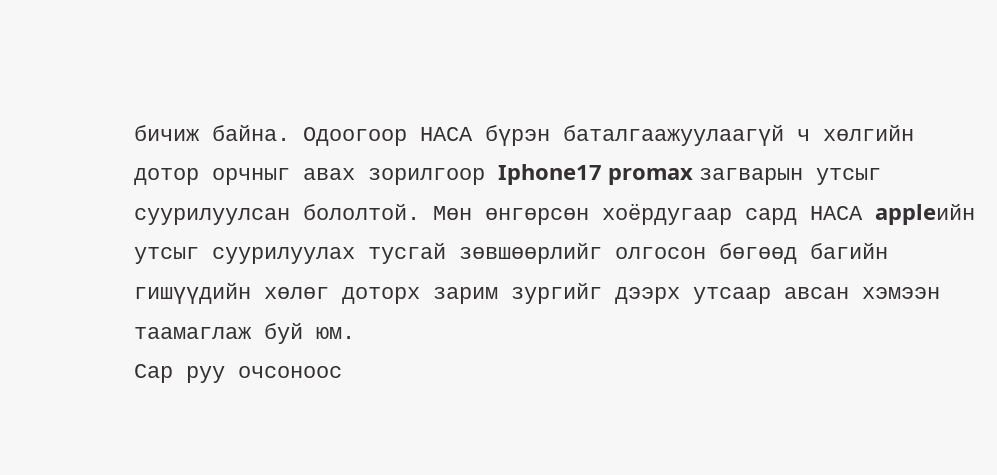бичиж байна. Одоогоор НАСА бүрэн баталгаажуулаагүй ч хөлгийн дотор орчныг авах зорилгоор Iphone17 promax загварын утсыг суурилуулсан бололтой. Мөн өнгөрсөн хоёрдугаар сард НАСА appleийн утсыг суурилуулах тусгай зөвшөөрлийг олгосон бөгөөд багийн гишүүдийн хөлөг доторх зарим зургийг дээрх утсаар авсан хэмээн таамаглаж буй юм.
Сар руу очсоноос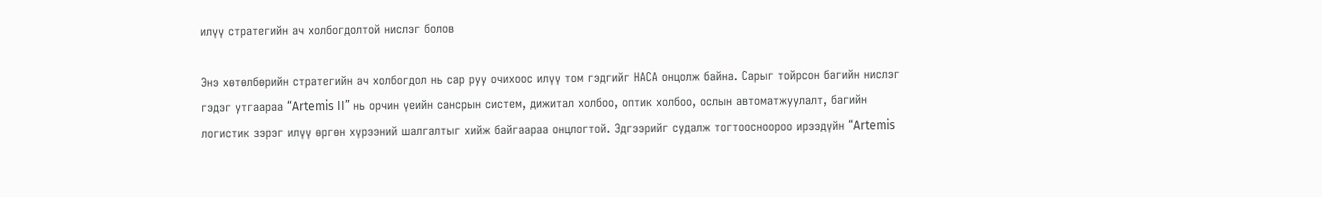илүү стратегийн ач холбогдолтой нислэг болов

Энэ хөтөлбөрийн стратегийн ач холбогдол нь сар руу очихоос илүү том гэдгийг НАСА онцолж байна. Сарыг тойрсон багийн нислэг гэдэг утгаараа “Artemis II” нь орчин үеийн сансрын систем, дижитал холбоо, оптик холбоо, ослын автоматжуулалт, багийн логистик зэрэг илүү өргөн хүрээний шалгалтыг хийж байгаараа онцлогтой. Эдгээрийг судалж тогтоосноороо ирээдүйн “Artemis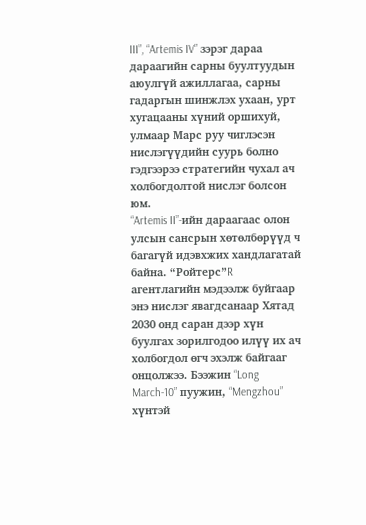III”, “Artemis IV” зэрэг дараа дараагийн сарны буултуудын аюулгүй ажиллагаа, сарны гадаргын шинжлэх ухаан, урт хугацааны хүний оршихуй, улмаар Марс руу чиглэсэн нислэгүүдийн суурь болно гэдгээрээ стратегийн чухал ач холбогдолтой нислэг болсон юм.
“Artemis II”-ийн дараагаас олон улсын сансрын хөтөлбөрүүд ч багагүй идэвхжих хандлагатай байна. “Ройтерс”R агентлагийн мэдээлж буйгаар энэ нислэг явагдсанаар Хятад 2030 онд саран дээр хүн буулгах зорилгодоо илүү их ач холбогдол өгч эхэлж байгааг онцолжээ. Бээжин “Long March-10” пуужин, “Mengzhou” хүнтэй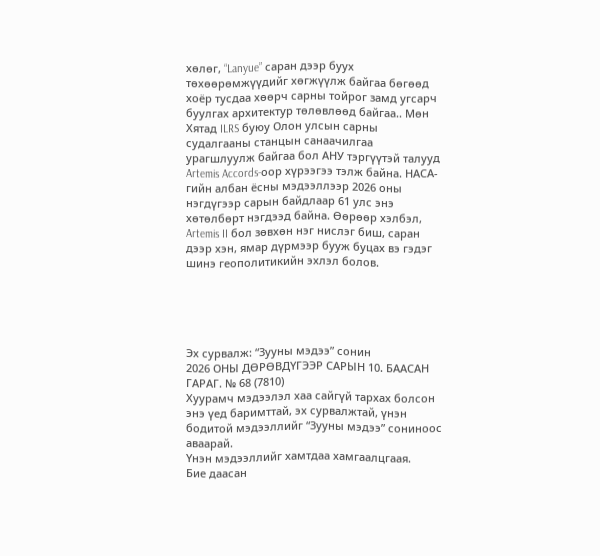хөлөг, “Lanyue” саран дээр буух төхөөрөмжүүдийг хөгжүүлж байгаа бөгөөд хоёр тусдаа хөөрч сарны тойрог замд угсарч буулгах архитектур төлөвлөөд байгаа.. Мөн Хятад ILRS буюу Олон улсын сарны судалгааны станцын санаачилгаа урагшлуулж байгаа бол АНУ тэргүүтэй талууд Artemis Accords-оор хүрээгээ тэлж байна. НАСА-гийн албан ёсны мэдээллээр 2026 оны нэгдүгээр сарын байдлаар 61 улс энэ хөтөлбөрт нэгдээд байна. Өөрөөр хэлбэл, Artemis II бол зөвхөн нэг нислэг биш, саран дээр хэн, ямар дүрмээр бууж буцах вэ гэдэг шинэ геополитикийн эхлэл болов.





Эх сурвалж: “Зууны мэдээ” сонин
2026 ОНЫ ДӨРӨВДҮГЭЭР САРЫН 10. БААСАН ГАРАГ. № 68 (7810)
Хуурамч мэдээлэл хаа сайгүй тархах болсон энэ үед баримттай, эх сурвалжтай, үнэн бодитой мэдээллийг “Зууны мэдээ” сониноос аваарай.
Үнэн мэдээллийг хамтдаа хамгаалцгаая.
Бие даасан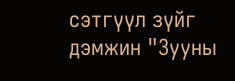сэтгүүл зүйг дэмжин "Зууны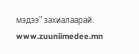мэдээ" захиалаарай. www.zuuniimedee.mn